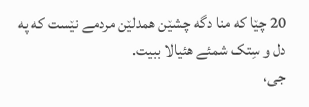20 چێا که منا دگه چشێن همدلێن مردمے نێست که په دل و سِتک شمئے هئیالا ببیت.
جی،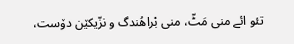تئو ائے منی مَٹّ، منی بْراهُندگ و نزّیکێن دۆست،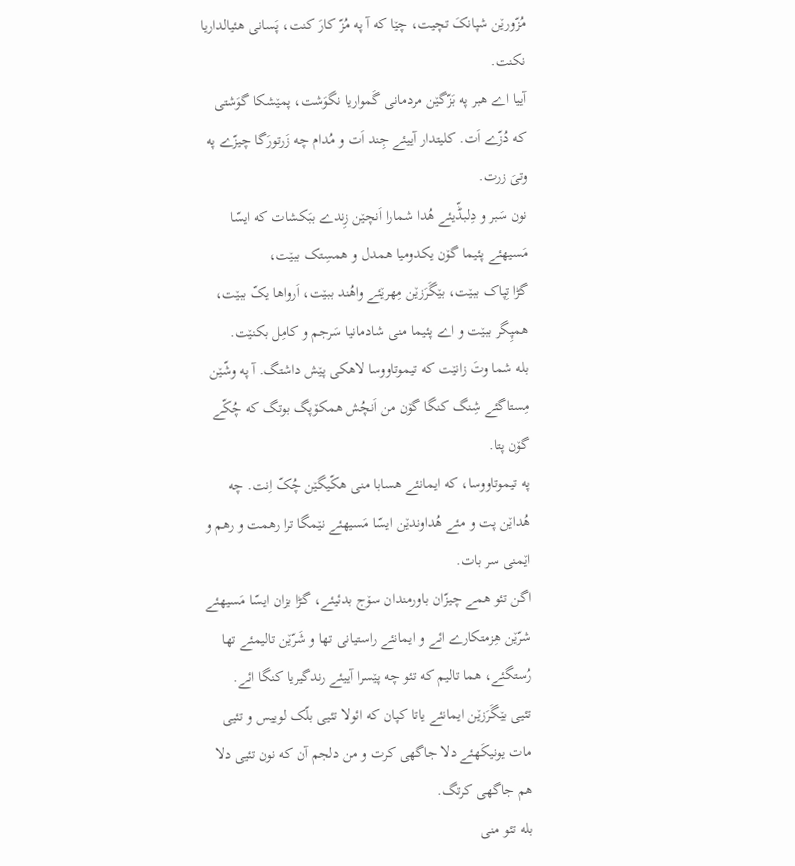مُزّورێن شپانکَ تچیت، چێا که آ په مُزّ کارَ کنت، پَسانی هئیالداریا نکنت.
آییا اے هبر په بَزّگێن مردمانی گَمواریا نگوَشت، پمێشکا گوَشتی که دُزّے اَت. کلیتدار آییئے جِند اَت و مُدام چه زَرتورَگا چیزّے په وتیَ زرت.
نون سَبر و دِلبڈّیئے هُدا شمارا اَنچێن زِندے ببَکشات که ایسّا مَسیهئے پئیما گۆن یکدومیا همدل و همسِتک ببێت،
گڑا تِپاک ببێت، بێگَرَزێن مِهرێئے واهُند ببێت، اَرواها یکّ ببێت، همپِگر ببێت و اے پئیما منی شادمانیا سَرجم و کامِل بکنێت.
بله شما وتَ زانێت که تیموتاووسا لاهکی پێش داشتگ. آ په وشّێن مِستاگئے شِنگ کنگا گۆن من اَنچُش همکۆپگ بوتگ که چُکّے گۆن پتا.
په تیموتاووسا، که ایمانئے هسابا منی هکّیگێن چُکّ اِنت. چه هُداێن پت و مئے هُداوندێن ایسّا مَسیهئے نێمگا ترا رهمت و رهم و اێمنی سر بات.
اگن تئو همے چیزّان باورمندان سۆج بدئیئے، گڑا بزان ایسّا مَسیهئے شرّێن هِزمتکارے ائے و ایمانئے راستیانی تها و شَرّێن تالیمئے تها رُستگئے، هما تالیم که تئو چه پێسرا آییئے رندگیریا کنگا ائے.
تئیی بێگَرَزێن ایمانئے یاتا کپان که ائولا تئیی بلّک لوییس و تئیی مات یونیکَهئے دلا جاگهی کرت و من دلجم آن که نون تئیی دلا هم جاگهی کرتگ.
بله تئو منی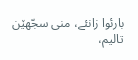بارئوا زانئے، منی سجّهێن تالیم،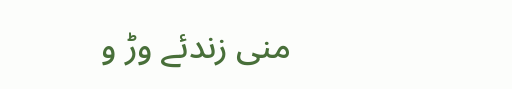منی زندئے وڑ و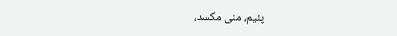پئیم، منی مکسد،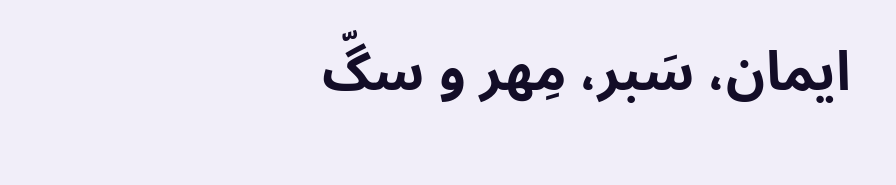ایمان، سَبر، مِهر و سگّ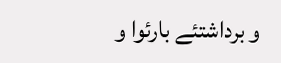و برداشتئے بارئوا و